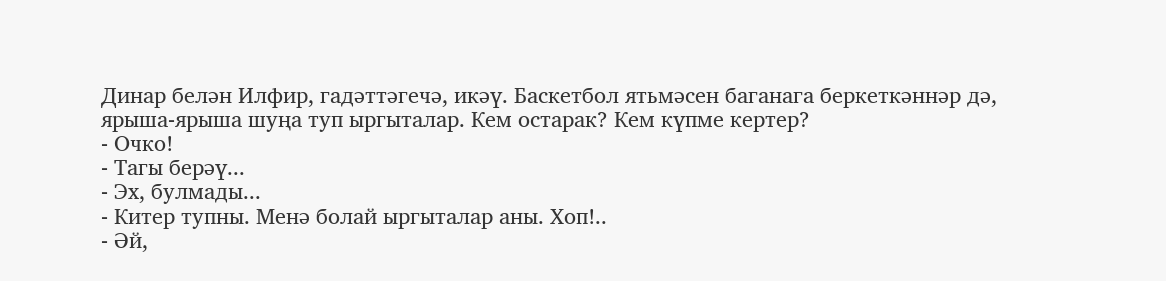Динар белән Илфир, гадәттәгечә, икәү. Баскетбол ятьмәсен баганага беркеткәннәр дә, ярыша-ярыша шуңа туп ыргыталар. Кем остарак? Кем күпме кертер?
- Очко!
- Тагы берәү...
- Эх, булмады...
- Китер тупны. Менә болай ыргыталар аны. Хоп!..
- Әй,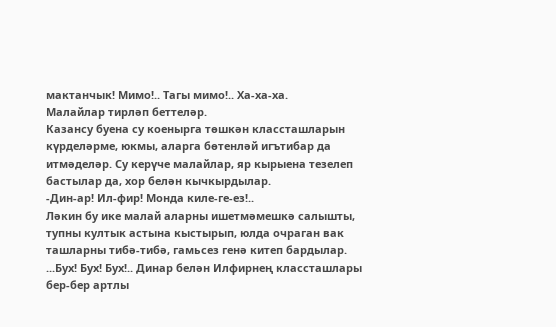мактанчык! Мимо!.. Тагы мимо!.. Ха-ха-ха.
Малайлар тирләп беттеләр.
Казансу буена су коенырга төшкән классташларын күрделәрме, юкмы, аларга бөтенләй игътибар да итмәделәр. Су керүче малайлар, яр кырыена тезелеп бастылар да, хор белән кычкырдылар.
-Дин-ар! Ил-фир! Монда киле-ге-ез!..
Ләкин бу ике малай аларны ишетмәмешкә салышты, тупны култык астына кыстырып, юлда очраган вак ташларны тибә-тибә, гамьсез генә китеп бардылар.
...Бух! Бух! Бух!.. Динар белән Илфирнең классташлары бер-бер артлы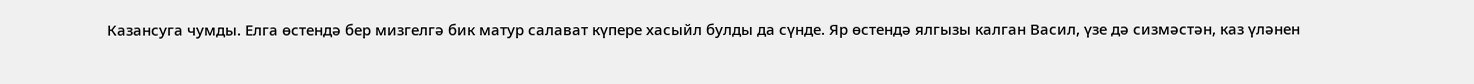Казансуга чумды. Елга өстендә бер мизгелгә бик матур салават күпере хасыйл булды да сүнде. Яр өстендә ялгызы калган Васил, үзе дә сизмәстән, каз үләнен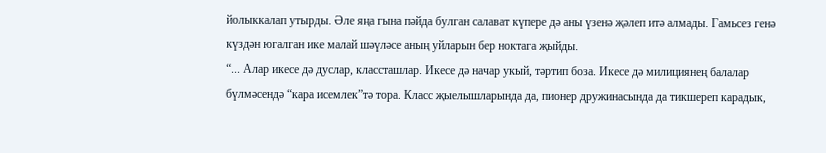йолыккалап утырды. Әле яңа гына пәйда булган салават күпере дә аны үзенә җәлеп итә алмады. Гамьсез генә күздән югалган ике малай шәүләсе аның уйларын бер ноктага җыйды.
“... Алар икесе дә дуслар, классташлар. Икесе дә начар укый, тәртип боза. Икесе дә милициянең балалар бүлмәсендә “кара исемлек”тә тора. Класс җыелышларында да, пионер дружинасында да тикшереп карадык,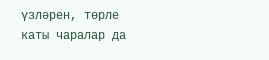үзләрен, төрле каты чаралар да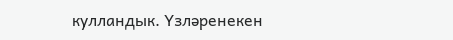кулландык. Үзләренекен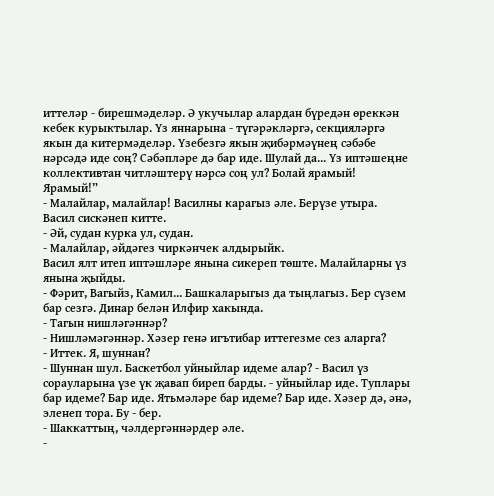иттеләр - бирешмәделәр. Ә укучылар алардан бүредән өреккән кебек курыктылар. Үз яннарына - түгәрәкләргә, секцияләргә якын да китермәделәр. Үзебезгә якын җибәрмәүнең сәбәбе нәрсәдә иде соң? Сәбәпләре дә бар иде. Шулай да... Үз иптәшеңне коллективтан читләштерү нәрсә соң ул? Болай ярамый! Ярамый!”
- Малайлар, малайлар! Василны карагыз әле. Берүзе утыра.
Васил сискәнеп китте.
- Әй, судан курка ул, судан.
- Малайлар, әйдәгез чиркәнчек алдырыйк.
Васил ялт итеп иптәшләре янына сикереп төште. Малайларны үз янына җыйды.
- Фәрит, Вагыйз, Камил... Башкаларыгыз да тыңлагыз. Бер сүзем бар сезгә. Динар белән Илфир хакында.
- Тагын нишләгәннәр?
- Нишләмәгәннәр. Хәзер генә игътибар иттегезме сез аларга?
- Иттек. Я, шуннан?
- Шуннан шул. Баскетбол уйныйлар идеме алар? - Васил үз сорауларына үзе үк җавап биреп барды. - уйныйлар иде. Туплары бар идеме? Бар иде. Ятьмәләре бар идеме? Бар иде. Хәзер дә, әнә, эленеп тора. Бу - бер.
- Шаккаттың, чәлдергәннәрдер әле.
-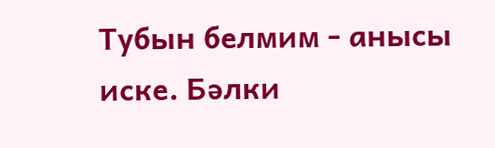Тубын белмим - анысы иске. Бәлки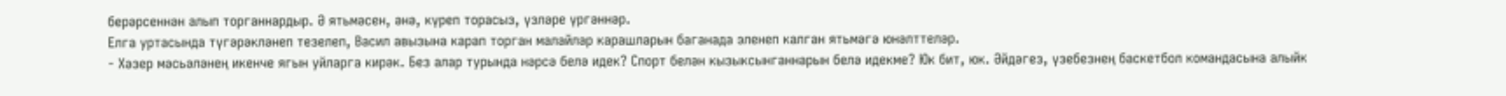берәрсеннән алып торганнардыр. Ә ятьмәсен, әнә, күреп торасыз, үзләре үргәннәр.
Елга уртасында түгәрәкләнеп тезелеп, Васил авызына карап торган малайлар карашларын баганада эленеп калган ятьмәгә юнәлттеләр.
- Хәзер мәсьәләнең икенче ягын уйларга кирәк. Без алар турында нәрсә белә идек? Спорт белән кызыксынганнарын белә идекме? Юк бит, юк. Әйдәгез, үзебезнең баскетбол командасына алыйк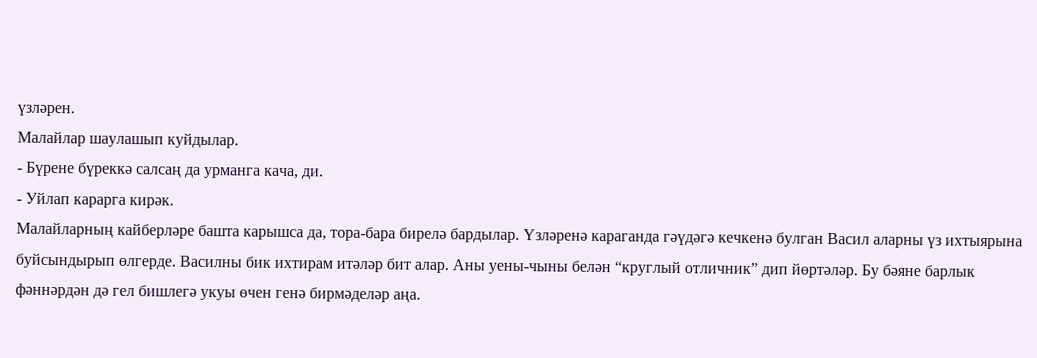үзләрен.
Малайлар шаулашып куйдылар.
- Бүрене бүреккә салсаң да урманга кача, ди.
- Уйлап карарга кирәк.
Малайларның кайберләре башта карышса да, тора-бара бирелә бардылар. Үзләренә караганда гәүдәгә кечкенә булган Васил аларны үз ихтыярына буйсындырып өлгерде. Василны бик ихтирам итәләр бит алар. Аны уены-чыны белән “круглый отличник” дип йөртәләр. Бу бәяне барлык фәннәрдән дә гел бишлегә укуы өчен генә бирмәделәр аңа.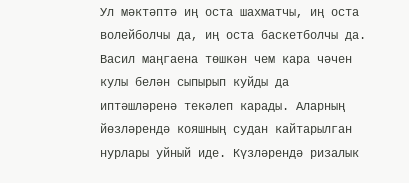Ул мәктәптә иң оста шахматчы, иң оста волейболчы да, иң оста баскетболчы да.
Васил маңгаена төшкән чем кара чәчен кулы белән сыпырып куйды да иптәшләренә текәлеп карады. Аларның йөзләрендә кояшның судан кайтарылган нурлары уйный иде. Күзләрендә ризалык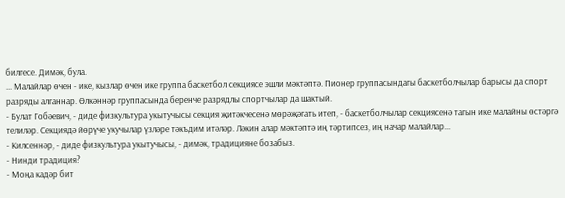билгесе. Димәк, була.
... Малайлар өчен - ике, кызлар өчен ике группа баскетбол секциясе эшли мәктәптә. Пионер группасындагы баскетболчылар барысы да спорт разряды алганнар. Өлкәннәр группасында беренче разрядлы спортчылар да шактый.
- Булат Гобәевич, - диде физкультура укытучысы секция җитәкчесенә мөрәҗәгать итеп, - баскетболчылар секциясенә тагын ике малайны өстәргә телиләр. Секциядә йөрүче укучылар үзләре тәкъдим итәләр. Ләкин алар мәктәптә иң тәртипсез, иң начар малайлар...
- Килсеннәр, - диде физкультура укытучысы, - димәк, традицияне бозабыз.
- Нинди традиция?
- Моңа кадәр бит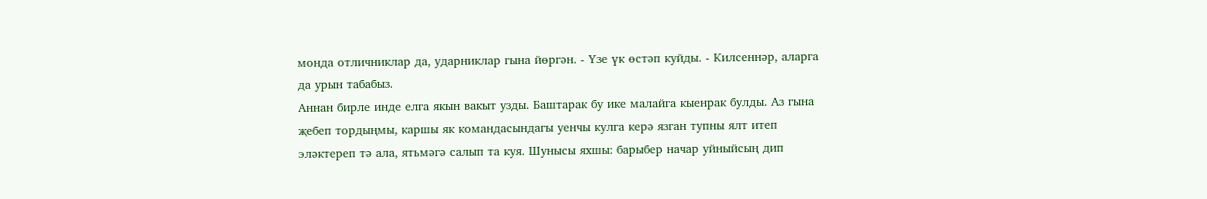монда отличниклар да, ударниклар гына йөргән. - Үзе үк өстәп куйды. - Килсеннәр, аларга да урын табабыз.
Аннан бирле инде елга якын вакыт узды. Баштарак бу ике малайга кыенрак булды. Аз гына җебеп тордыңмы, каршы як командасындагы уенчы кулга керә язган тупны ялт итеп эләктереп тә ала, ятьмәгә салып та куя. Шунысы яхшы: барыбер начар уйныйсың дип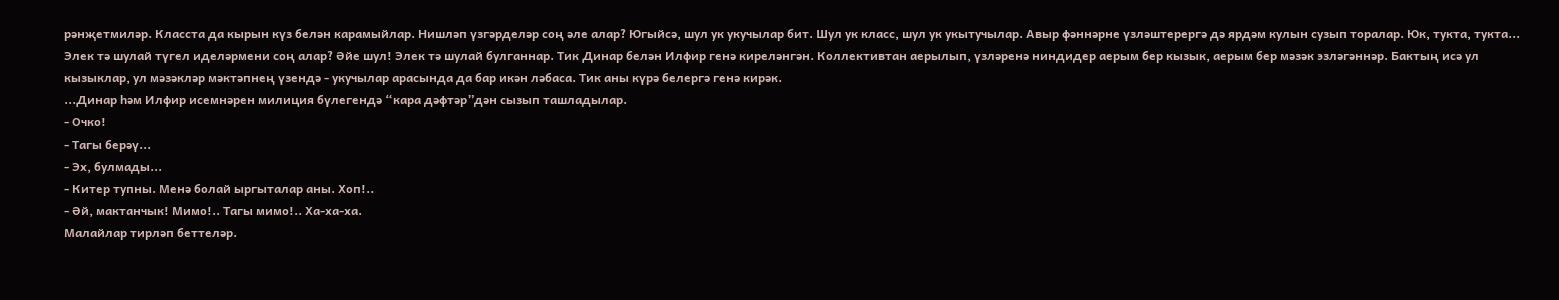рәнҗетмиләр. Класста да кырын күз белән карамыйлар. Нишләп үзгәрделәр соң әле алар? Югыйсә, шул ук укучылар бит. Шул ук класс, шул ук укытучылар. Авыр фәннәрне үзләштерергә дә ярдәм кулын сузып торалар. Юк, тукта, тукта... Элек тә шулай түгел иделәрмени соң алар? Әйе шул! Элек тә шулай булганнар. Тик Динар белән Илфир генә киреләнгән. Коллективтан аерылып, үзләренә ниндидер аерым бер кызык, аерым бер мәзәк эзләгәннәр. Бактың исә ул кызыклар, ул мәзәкләр мәктәпнең үзендә - укучылар арасында да бар икән ләбаса. Тик аны күрә белергә генә кирәк.
...Динар һәм Илфир исемнәрен милиция бүлегендә “кара дәфтәр”дән сызып ташладылар.
- Очко!
- Тагы берәү...
- Эх, булмады...
- Китер тупны. Менә болай ыргыталар аны. Хоп!..
- Әй, мактанчык! Мимо!.. Тагы мимо!.. Ха-ха-ха.
Малайлар тирләп беттеләр.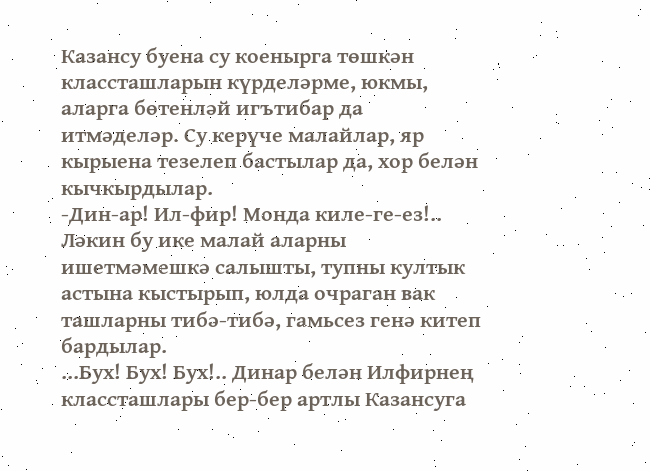Казансу буена су коенырга төшкән классташларын күрделәрме, юкмы, аларга бөтенләй игътибар да итмәделәр. Су керүче малайлар, яр кырыена тезелеп бастылар да, хор белән кычкырдылар.
-Дин-ар! Ил-фир! Монда киле-ге-ез!..
Ләкин бу ике малай аларны ишетмәмешкә салышты, тупны култык астына кыстырып, юлда очраган вак ташларны тибә-тибә, гамьсез генә китеп бардылар.
...Бух! Бух! Бух!.. Динар белән Илфирнең классташлары бер-бер артлы Казансуга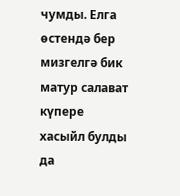чумды. Елга өстендә бер мизгелгә бик матур салават күпере хасыйл булды да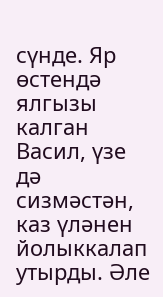сүнде. Яр өстендә ялгызы калган Васил, үзе дә сизмәстән, каз үләнен йолыккалап утырды. Әле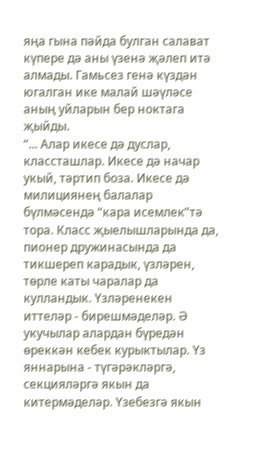яңа гына пәйда булган салават күпере дә аны үзенә җәлеп итә алмады. Гамьсез генә күздән югалган ике малай шәүләсе аның уйларын бер ноктага җыйды.
“... Алар икесе дә дуслар, классташлар. Икесе дә начар укый, тәртип боза. Икесе дә милициянең балалар бүлмәсендә “кара исемлек”тә тора. Класс җыелышларында да, пионер дружинасында да тикшереп карадык, үзләрен, төрле каты чаралар да кулландык. Үзләренекен иттеләр - бирешмәделәр. Ә укучылар алардан бүредән өреккән кебек курыктылар. Үз яннарына - түгәрәкләргә, секцияләргә якын да китермәделәр. Үзебезгә якын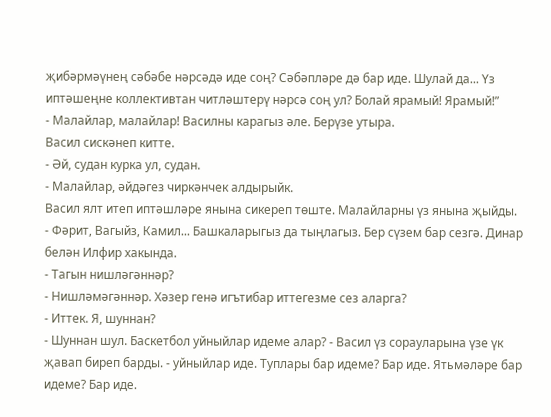җибәрмәүнең сәбәбе нәрсәдә иде соң? Сәбәпләре дә бар иде. Шулай да... Үз иптәшеңне коллективтан читләштерү нәрсә соң ул? Болай ярамый! Ярамый!”
- Малайлар, малайлар! Василны карагыз әле. Берүзе утыра.
Васил сискәнеп китте.
- Әй, судан курка ул, судан.
- Малайлар, әйдәгез чиркәнчек алдырыйк.
Васил ялт итеп иптәшләре янына сикереп төште. Малайларны үз янына җыйды.
- Фәрит, Вагыйз, Камил... Башкаларыгыз да тыңлагыз. Бер сүзем бар сезгә. Динар белән Илфир хакында.
- Тагын нишләгәннәр?
- Нишләмәгәннәр. Хәзер генә игътибар иттегезме сез аларга?
- Иттек. Я, шуннан?
- Шуннан шул. Баскетбол уйныйлар идеме алар? - Васил үз сорауларына үзе үк җавап биреп барды. - уйныйлар иде. Туплары бар идеме? Бар иде. Ятьмәләре бар идеме? Бар иде.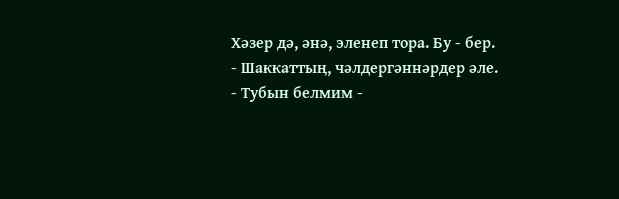Хәзер дә, әнә, эленеп тора. Бу - бер.
- Шаккаттың, чәлдергәннәрдер әле.
- Тубын белмим -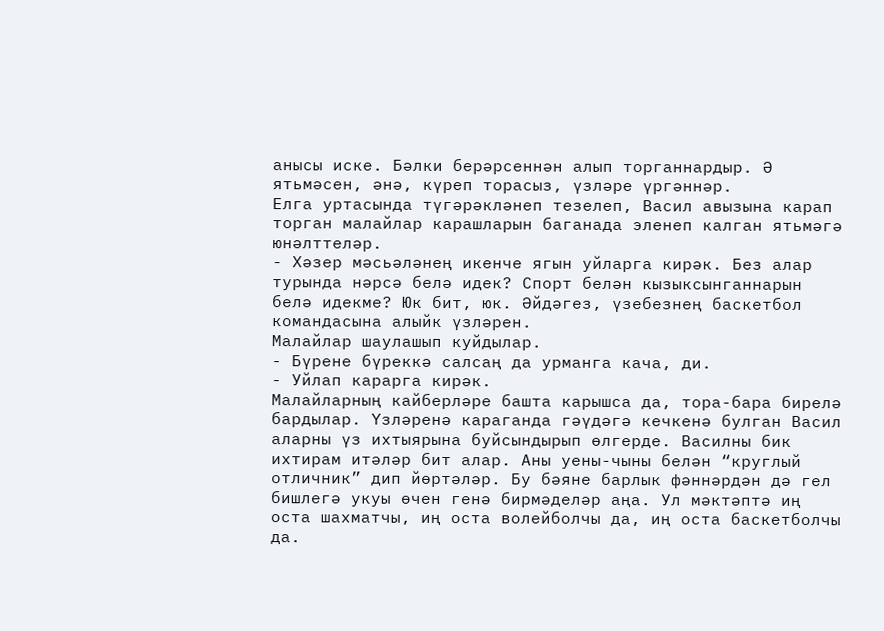анысы иске. Бәлки берәрсеннән алып торганнардыр. Ә ятьмәсен, әнә, күреп торасыз, үзләре үргәннәр.
Елга уртасында түгәрәкләнеп тезелеп, Васил авызына карап торган малайлар карашларын баганада эленеп калган ятьмәгә юнәлттеләр.
- Хәзер мәсьәләнең икенче ягын уйларга кирәк. Без алар турында нәрсә белә идек? Спорт белән кызыксынганнарын белә идекме? Юк бит, юк. Әйдәгез, үзебезнең баскетбол командасына алыйк үзләрен.
Малайлар шаулашып куйдылар.
- Бүрене бүреккә салсаң да урманга кача, ди.
- Уйлап карарга кирәк.
Малайларның кайберләре башта карышса да, тора-бара бирелә бардылар. Үзләренә караганда гәүдәгә кечкенә булган Васил аларны үз ихтыярына буйсындырып өлгерде. Василны бик ихтирам итәләр бит алар. Аны уены-чыны белән “круглый отличник” дип йөртәләр. Бу бәяне барлык фәннәрдән дә гел бишлегә укуы өчен генә бирмәделәр аңа. Ул мәктәптә иң оста шахматчы, иң оста волейболчы да, иң оста баскетболчы да.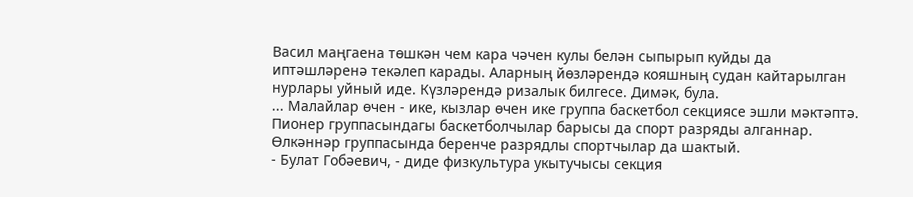Васил маңгаена төшкән чем кара чәчен кулы белән сыпырып куйды да иптәшләренә текәлеп карады. Аларның йөзләрендә кояшның судан кайтарылган нурлары уйный иде. Күзләрендә ризалык билгесе. Димәк, була.
... Малайлар өчен - ике, кызлар өчен ике группа баскетбол секциясе эшли мәктәптә. Пионер группасындагы баскетболчылар барысы да спорт разряды алганнар. Өлкәннәр группасында беренче разрядлы спортчылар да шактый.
- Булат Гобәевич, - диде физкультура укытучысы секция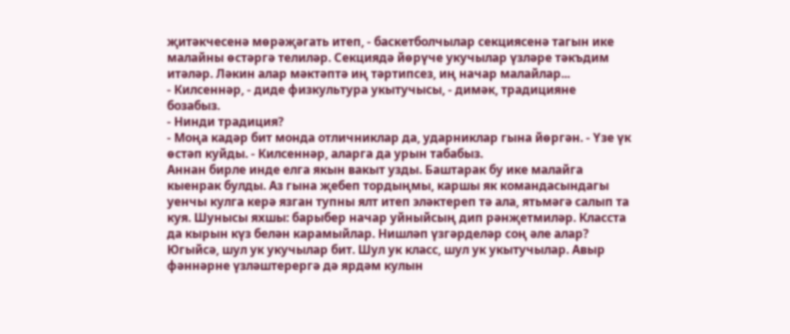җитәкчесенә мөрәҗәгать итеп, - баскетболчылар секциясенә тагын ике малайны өстәргә телиләр. Секциядә йөрүче укучылар үзләре тәкъдим итәләр. Ләкин алар мәктәптә иң тәртипсез, иң начар малайлар...
- Килсеннәр, - диде физкультура укытучысы, - димәк, традицияне бозабыз.
- Нинди традиция?
- Моңа кадәр бит монда отличниклар да, ударниклар гына йөргән. - Үзе үк өстәп куйды. - Килсеннәр, аларга да урын табабыз.
Аннан бирле инде елга якын вакыт узды. Баштарак бу ике малайга кыенрак булды. Аз гына җебеп тордыңмы, каршы як командасындагы уенчы кулга керә язган тупны ялт итеп эләктереп тә ала, ятьмәгә салып та куя. Шунысы яхшы: барыбер начар уйныйсың дип рәнҗетмиләр. Класста да кырын күз белән карамыйлар. Нишләп үзгәрделәр соң әле алар? Югыйсә, шул ук укучылар бит. Шул ук класс, шул ук укытучылар. Авыр фәннәрне үзләштерергә дә ярдәм кулын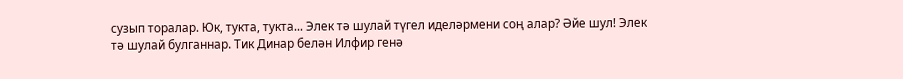сузып торалар. Юк, тукта, тукта... Элек тә шулай түгел иделәрмени соң алар? Әйе шул! Элек тә шулай булганнар. Тик Динар белән Илфир генә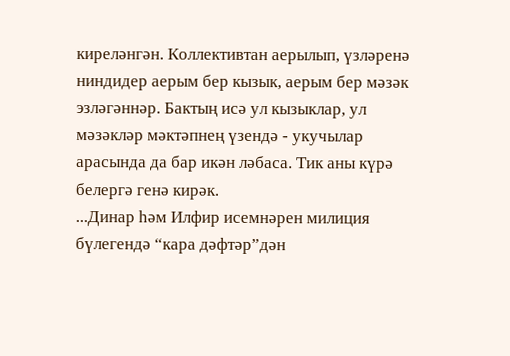киреләнгән. Коллективтан аерылып, үзләренә ниндидер аерым бер кызык, аерым бер мәзәк эзләгәннәр. Бактың исә ул кызыклар, ул мәзәкләр мәктәпнең үзендә - укучылар арасында да бар икән ләбаса. Тик аны күрә белергә генә кирәк.
...Динар һәм Илфир исемнәрен милиция бүлегендә “кара дәфтәр”дән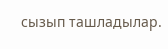сызып ташладылар.